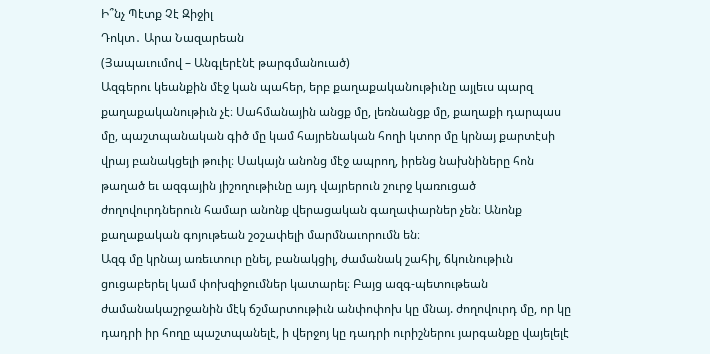Ի՞նչ Պէտք Չէ Զիջիլ
Դոկտ․ Արա Նազարեան
(Յապաւումով – Անգլերէնէ թարգմանուած)
Ազգերու կեանքին մէջ կան պահեր, երբ քաղաքականութիւնը այլեւս պարզ քաղաքականութիւն չէ։ Սահմանային անցք մը, լեռնանցք մը, քաղաքի դարպաս մը, պաշտպանական գիծ մը կամ հայրենական հողի կտոր մը կրնայ քարտէսի վրայ բանակցելի թուիլ։ Սակայն անոնց մէջ ապրող, իրենց նախնիները հոն թաղած եւ ազգային յիշողութիւնը այդ վայրերուն շուրջ կառուցած ժողովուրդներուն համար անոնք վերացական գաղափարներ չեն։ Անոնք քաղաքական գոյութեան շօշափելի մարմնաւորումն են։
Ազգ մը կրնայ առեւտուր ընել, բանակցիլ, ժամանակ շահիլ, ճկունութիւն ցուցաբերել կամ փոխզիջումներ կատարել։ Բայց ազգ-պետութեան ժամանակաշրջանին մէկ ճշմարտութիւն անփոփոխ կը մնայ. ժողովուրդ մը, որ կը դադրի իր հողը պաշտպանելէ, ի վերջոյ կը դադրի ուրիշներու յարգանքը վայելելէ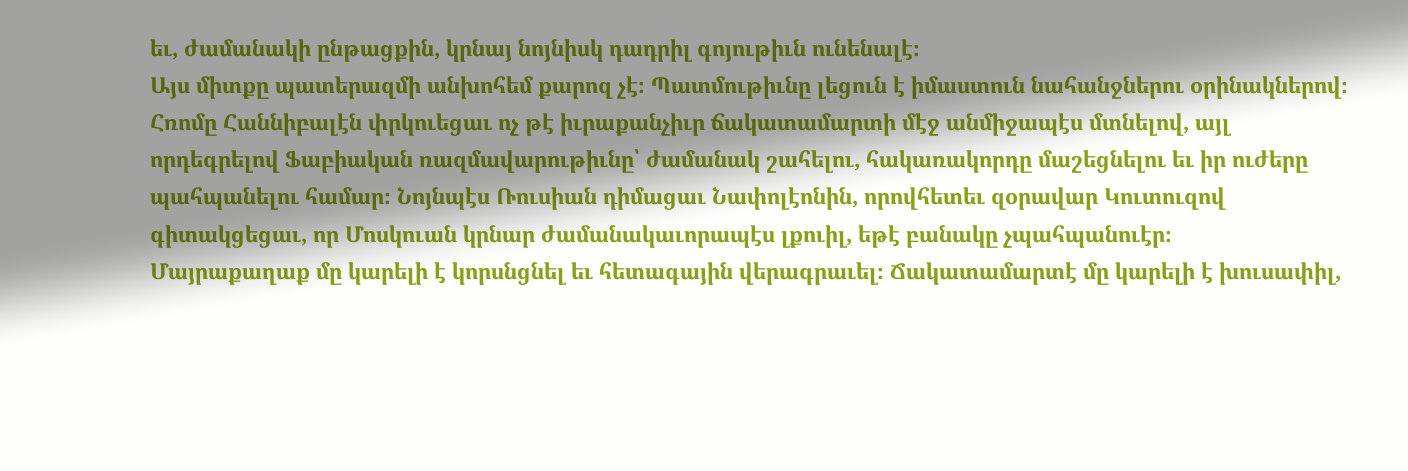եւ, ժամանակի ընթացքին, կրնայ նոյնիսկ դադրիլ գոյութիւն ունենալէ։
Այս միտքը պատերազմի անխոհեմ քարոզ չէ։ Պատմութիւնը լեցուն է իմաստուն նահանջներու օրինակներով։ Հռոմը Հաննիբալէն փրկուեցաւ ոչ թէ իւրաքանչիւր ճակատամարտի մէջ անմիջապէս մտնելով, այլ որդեգրելով Ֆաբիական ռազմավարութիւնը՝ ժամանակ շահելու, հակառակորդը մաշեցնելու եւ իր ուժերը պահպանելու համար։ Նոյնպէս Ռուսիան դիմացաւ Նափոլէոնին, որովհետեւ զօրավար Կուտուզով գիտակցեցաւ, որ Մոսկուան կրնար ժամանակաւորապէս լքուիլ, եթէ բանակը չպահպանուէր։
Մայրաքաղաք մը կարելի է կորսնցնել եւ հետագային վերագրաւել։ Ճակատամարտէ մը կարելի է խուսափիլ,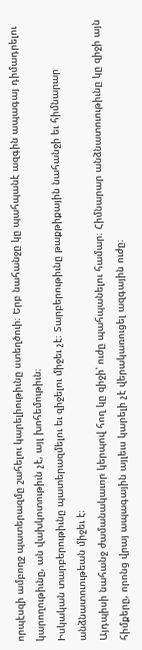որպէսզի ամբողջ պատերազմը շահելու կարելիութիւնը ստեղծուի։ Երբ նահանջը կը պահպանէ ազգին ապագայ դիմադրելու կարողութիւնը, ան վախկոտութիւն չէ, այլ խոհեմութիւն։
Իսկական տարբերութիւնը պատերազմելու եւ զիջելու միջեւ չէ։ Տարբերութիւնը թաքթիքային նահանջի եւ հիմնարար անձնատուութեան միջեւ է։
Այդպիսի նահանջ ժամանակաւոր կերպով հող կը զիջի՝ ուժը պահպանելու համար։ Հիմնարար անձնատուութիւնը կը զիջի այն հիմքերը, որոնց վրայ ապագային այլեւս կարելի չէ վերակառուցել ազգային ուժը։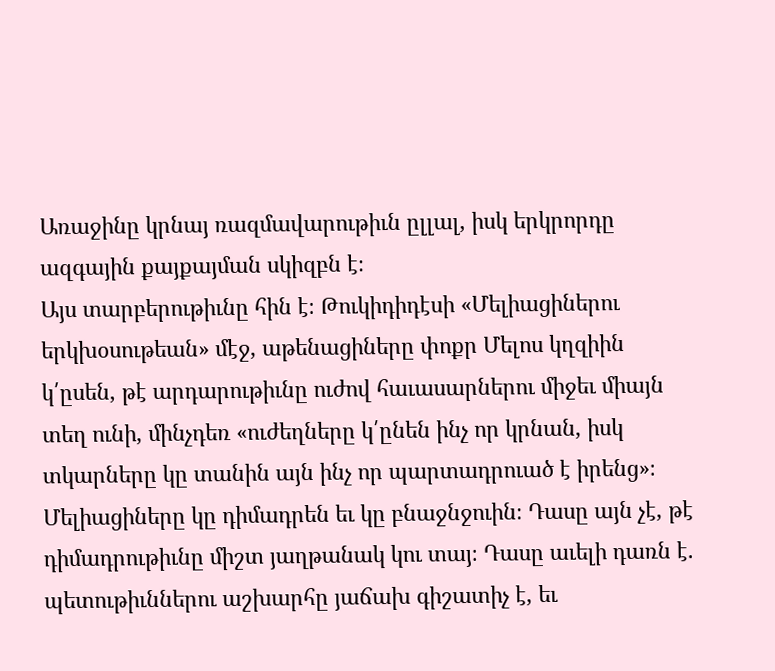Առաջինը կրնայ ռազմավարութիւն ըլլալ, իսկ երկրորդը ազգային քայքայման սկիզբն է։
Այս տարբերութիւնը հին է։ Թուկիդիդէսի «Մելիացիներու երկխօսութեան» մէջ, աթենացիները փոքր Մելոս կղզիին կ՛ըսեն, թէ արդարութիւնը ուժով հաւասարներու միջեւ միայն տեղ ունի, մինչդեռ «ուժեղները կ՛ընեն ինչ որ կրնան, իսկ տկարները կը տանին այն ինչ որ պարտադրուած է իրենց»։ Մելիացիները կը դիմադրեն եւ կը բնաջնջուին։ Դասը այն չէ, թէ դիմադրութիւնը միշտ յաղթանակ կու տայ։ Դասը աւելի դառն է. պետութիւններու աշխարհը յաճախ գիշատիչ է, եւ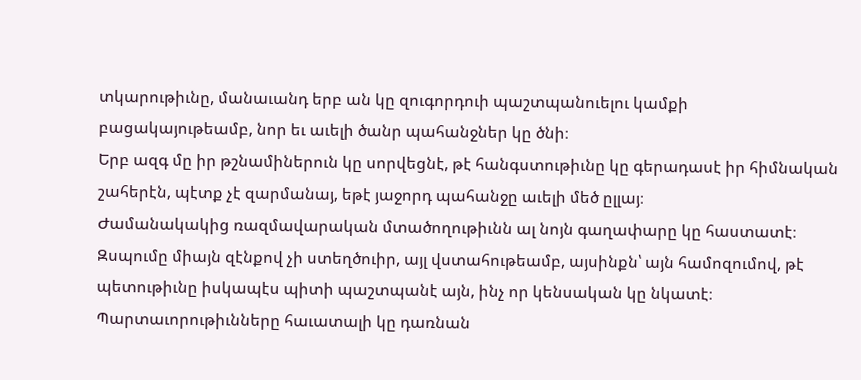տկարութիւնը, մանաւանդ երբ ան կը զուգորդուի պաշտպանուելու կամքի բացակայութեամբ, նոր եւ աւելի ծանր պահանջներ կը ծնի։
Երբ ազգ մը իր թշնամիներուն կը սորվեցնէ, թէ հանգստութիւնը կը գերադասէ իր հիմնական շահերէն, պէտք չէ զարմանայ, եթէ յաջորդ պահանջը աւելի մեծ ըլլայ։
Ժամանակակից ռազմավարական մտածողութիւնն ալ նոյն գաղափարը կը հաստատէ։ Զսպումը միայն զէնքով չի ստեղծուիր, այլ վստահութեամբ, այսինքն՝ այն համոզումով, թէ պետութիւնը իսկապէս պիտի պաշտպանէ այն, ինչ որ կենսական կը նկատէ։
Պարտաւորութիւնները հաւատալի կը դառնան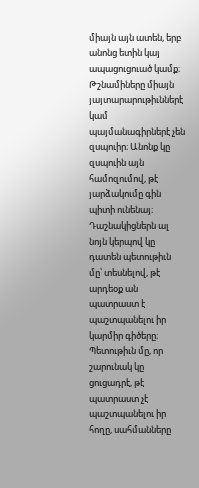միայն այն ատեն, երբ անոնց ետին կայ ապացուցուած կամք։ Թշնամիները միայն յայտարարութիւններէ կամ պայմանագիրներէ չեն զսպուիր։ Անոնք կը զսպուին այն համոզումով, թէ յարձակումը գին պիտի ունենայ։ Դաշնակիցներն ալ նոյն կերպով կը դատեն պետութիւն մը՝ տեսնելով, թէ արդեօք ան պատրաստ է պաշտպանելու իր կարմիր գիծերը։
Պետութիւն մը, որ շարունակ կը ցուցադրէ, թէ պատրաստ չէ պաշտպանելու իր հողը, սահմանները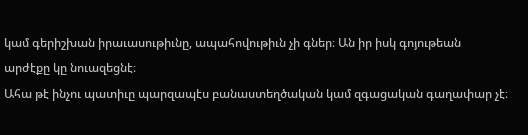կամ գերիշխան իրաւասութիւնը, ապահովութիւն չի գներ։ Ան իր իսկ գոյութեան արժէքը կը նուազեցնէ։
Ահա թէ ինչու պատիւը պարզապէս բանաստեղծական կամ զգացական գաղափար չէ։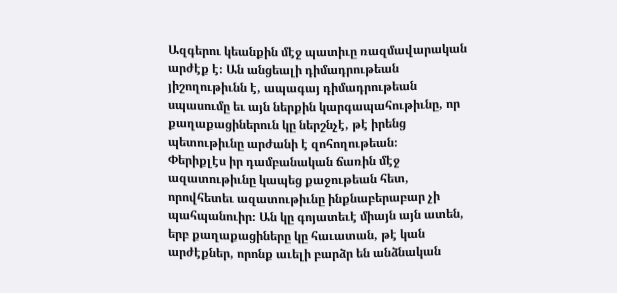Ազգերու կեանքին մէջ պատիւը ռազմավարական արժէք է։ Ան անցեալի դիմադրութեան յիշողութիւնն է, ապագայ դիմադրութեան սպասումը եւ այն ներքին կարգապահութիւնը, որ քաղաքացիներուն կը ներշնչէ, թէ իրենց պետութիւնը արժանի է զոհողութեան։
Փերիքլէս իր դամբանական ճառին մէջ ազատութիւնը կապեց քաջութեան հետ, որովհետեւ ազատութիւնը ինքնաբերաբար չի պահպանուիր։ Ան կը գոյատեւէ միայն այն ատեն, երբ քաղաքացիները կը հաւատան, թէ կան արժէքներ, որոնք աւելի բարձր են անձնական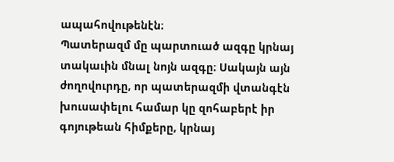ապահովութենէն։
Պատերազմ մը պարտուած ազգը կրնայ տակաւին մնալ նոյն ազգը։ Սակայն այն ժողովուրդը, որ պատերազմի վտանգէն խուսափելու համար կը զոհաբերէ իր գոյութեան հիմքերը, կրնայ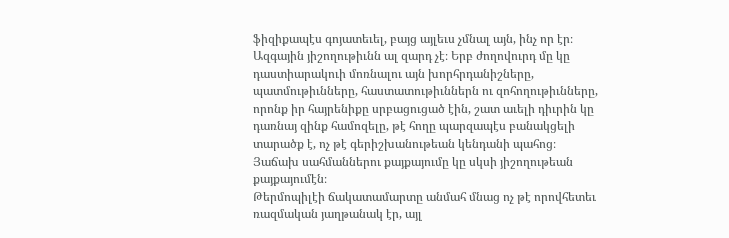ֆիզիքապէս գոյատեւել, բայց այլեւս չմնալ այն, ինչ որ էր։
Ազգային յիշողութիւնն ալ զարդ չէ։ Երբ ժողովուրդ մը կը դաստիարակուի մոռնալու այն խորհրդանիշները, պատմութիւնները, հաստատութիւններն ու զոհողութիւնները, որոնք իր հայրենիքը սրբացուցած էին, շատ աւելի դիւրին կը դառնայ զինք համոզելը, թէ հողը պարզապէս բանակցելի տարածք է, ոչ թէ գերիշխանութեան կենդանի պահոց։
Յաճախ սահմաններու քայքայումը կը սկսի յիշողութեան քայքայումէն։
Թերմոպիլէի ճակատամարտը անմահ մնաց ոչ թէ որովհետեւ ռազմական յաղթանակ էր, այլ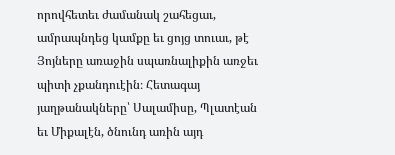որովհետեւ ժամանակ շահեցաւ, ամրապնդեց կամքը եւ ցոյց տուաւ, թէ Յոյները առաջին սպառնալիքին առջեւ պիտի չքանդուէին։ Հետագայ յաղթանակները՝ Սալամիսը, Պլատէան եւ Միքալէն, ծնունդ առին այդ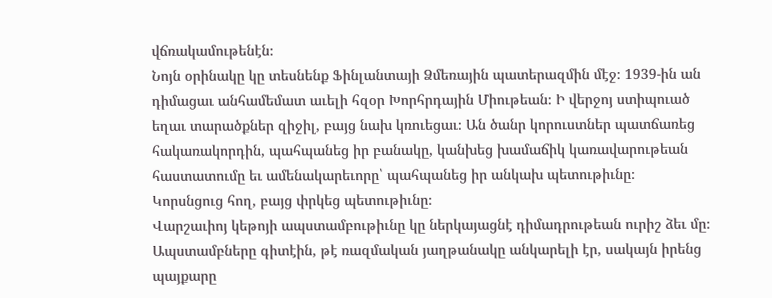վճռակամութենէն։
Նոյն օրինակը կը տեսնենք Ֆինլանտայի Ձմեռային պատերազմին մէջ։ 1939-ին ան դիմացաւ անհամեմատ աւելի հզօր Խորհրդային Միութեան։ Ի վերջոյ ստիպուած եղաւ տարածքներ զիջիլ, բայց նախ կռուեցաւ։ Ան ծանր կորուստներ պատճառեց հակառակորդին, պահպանեց իր բանակը, կանխեց խամաճիկ կառավարութեան հաստատումը եւ ամենակարեւորը՝ պահպանեց իր անկախ պետութիւնը։
Կորսնցուց հող, բայց փրկեց պետութիւնը։
Վարշաւիոյ կեթոյի ապստամբութիւնը կը ներկայացնէ դիմադրութեան ուրիշ ձեւ մը։ Ապստամբները գիտէին, թէ ռազմական յաղթանակը անկարելի էր, սակայն իրենց պայքարը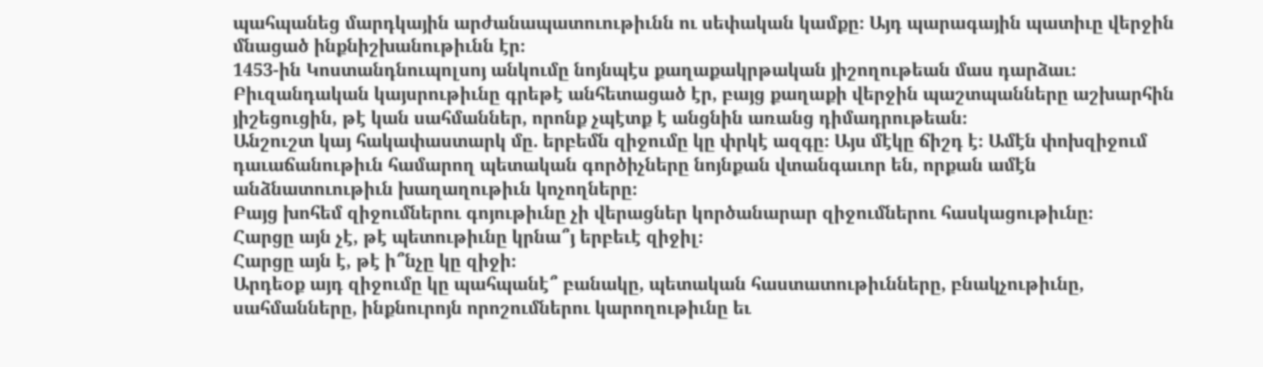պահպանեց մարդկային արժանապատուութիւնն ու սեփական կամքը։ Այդ պարագային պատիւը վերջին մնացած ինքնիշխանութիւնն էր։
1453-ին Կոստանդնուպոլսոյ անկումը նոյնպէս քաղաքակրթական յիշողութեան մաս դարձաւ։ Բիւզանդական կայսրութիւնը գրեթէ անհետացած էր, բայց քաղաքի վերջին պաշտպանները աշխարհին յիշեցուցին, թէ կան սահմաններ, որոնք չպէտք է անցնին առանց դիմադրութեան։
Անշուշտ կայ հակափաստարկ մը. երբեմն զիջումը կը փրկէ ազգը։ Այս մէկը ճիշդ է։ Ամէն փոխզիջում դաւաճանութիւն համարող պետական գործիչները նոյնքան վտանգաւոր են, որքան ամէն անձնատուութիւն խաղաղութիւն կոչողները։
Բայց խոհեմ զիջումներու գոյութիւնը չի վերացներ կործանարար զիջումներու հասկացութիւնը։
Հարցը այն չէ, թէ պետութիւնը կրնա՞յ երբեւէ զիջիլ։
Հարցը այն է, թէ ի՞նչը կը զիջի։
Արդեօք այդ զիջումը կը պահպանէ՞ բանակը, պետական հաստատութիւնները, բնակչութիւնը, սահմանները, ինքնուրոյն որոշումներու կարողութիւնը եւ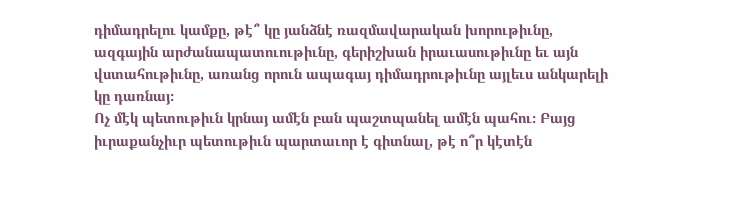դիմադրելու կամքը, թէ՞ կը յանձնէ ռազմավարական խորութիւնը, ազգային արժանապատուութիւնը, գերիշխան իրաւասութիւնը եւ այն վստահութիւնը, առանց որուն ապագայ դիմադրութիւնը այլեւս անկարելի կը դառնայ։
Ոչ մէկ պետութիւն կրնայ ամէն բան պաշտպանել ամէն պահու։ Բայց իւրաքանչիւր պետութիւն պարտաւոր է գիտնալ, թէ ո՞ր կէտէն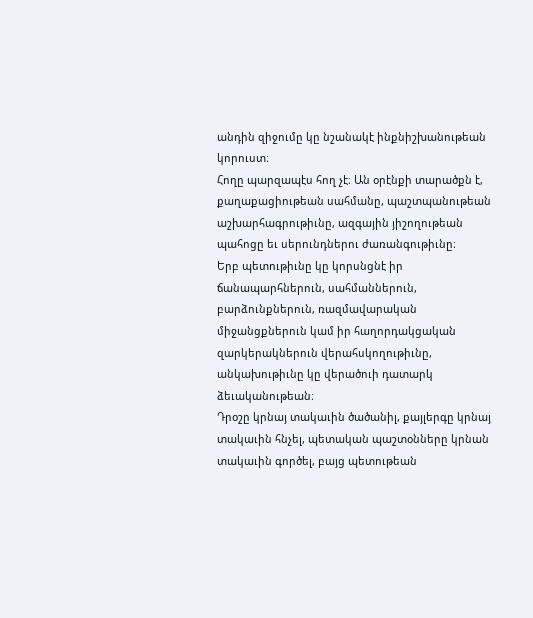անդին զիջումը կը նշանակէ ինքնիշխանութեան կորուստ։
Հողը պարզապէս հող չէ։ Ան օրէնքի տարածքն է, քաղաքացիութեան սահմանը, պաշտպանութեան աշխարհագրութիւնը, ազգային յիշողութեան պահոցը եւ սերունդներու ժառանգութիւնը։
Երբ պետութիւնը կը կորսնցնէ իր ճանապարհներուն, սահմաններուն, բարձունքներուն, ռազմավարական միջանցքներուն կամ իր հաղորդակցական զարկերակներուն վերահսկողութիւնը, անկախութիւնը կը վերածուի դատարկ ձեւականութեան։
Դրօշը կրնայ տակաւին ծածանիլ, քայլերգը կրնայ տակաւին հնչել, պետական պաշտօնները կրնան տակաւին գործել, բայց պետութեան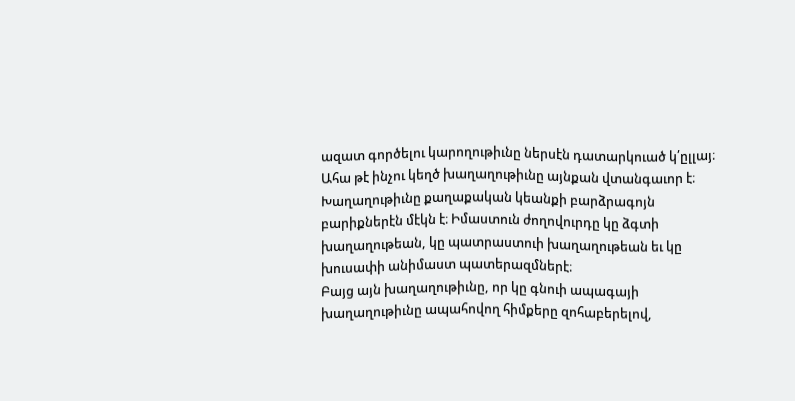ազատ գործելու կարողութիւնը ներսէն դատարկուած կ՛ըլլայ։
Ահա թէ ինչու կեղծ խաղաղութիւնը այնքան վտանգաւոր է։
Խաղաղութիւնը քաղաքական կեանքի բարձրագոյն բարիքներէն մէկն է։ Իմաստուն ժողովուրդը կը ձգտի խաղաղութեան, կը պատրաստուի խաղաղութեան եւ կը խուսափի անիմաստ պատերազմներէ։
Բայց այն խաղաղութիւնը, որ կը գնուի ապագայի խաղաղութիւնը ապահովող հիմքերը զոհաբերելով,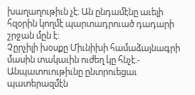խաղաղութիւն չէ։ Ան ընդամէնը աւելի հզօրին կողմէ պարտադրուած դադարի շրջան մըն է։
Չըրչիլի խօսքը Միւնիխի համաձայնագրի մասին տակաւին ուժեղ կը հնչէ.- Անպատուութիւնը ընտրուեցաւ պատերազմէն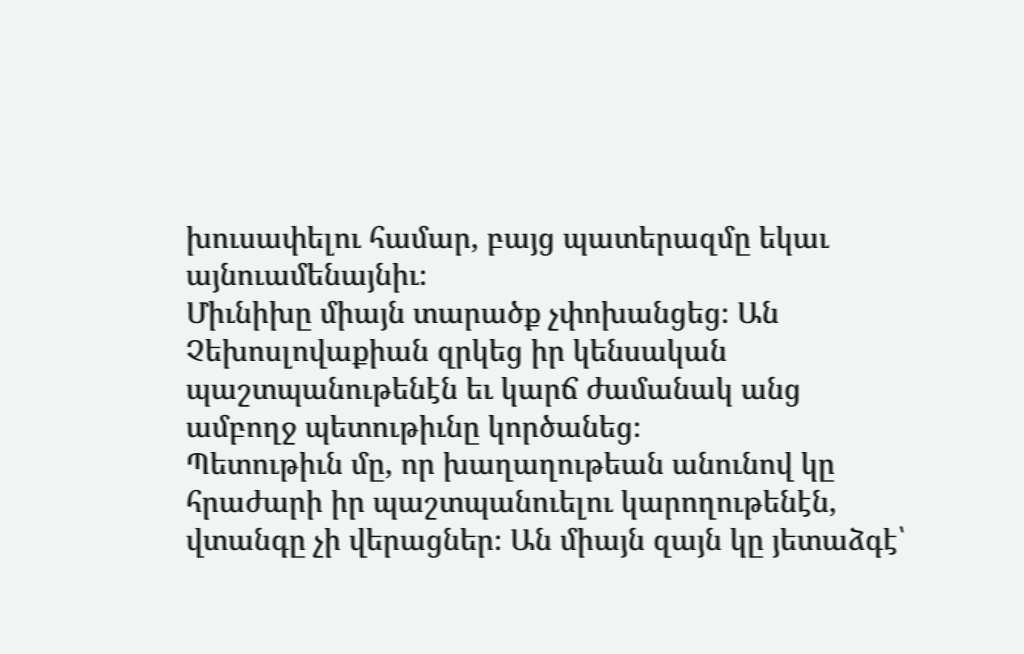խուսափելու համար, բայց պատերազմը եկաւ այնուամենայնիւ։
Միւնիխը միայն տարածք չփոխանցեց։ Ան Չեխոսլովաքիան զրկեց իր կենսական պաշտպանութենէն եւ կարճ ժամանակ անց ամբողջ պետութիւնը կործանեց։
Պետութիւն մը, որ խաղաղութեան անունով կը հրաժարի իր պաշտպանուելու կարողութենէն, վտանգը չի վերացներ։ Ան միայն զայն կը յետաձգէ՝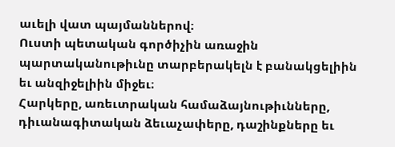աւելի վատ պայմաններով։
Ուստի պետական գործիչին առաջին պարտականութիւնը տարբերակելն է բանակցելիին եւ անզիջելիին միջեւ։
Հարկերը, առեւտրական համաձայնութիւնները, դիւանագիտական ձեւաչափերը, դաշինքները եւ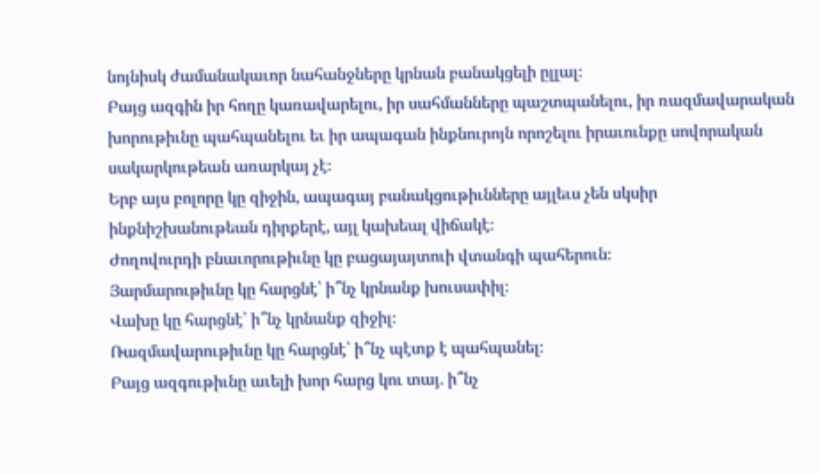նոյնիսկ ժամանակաւոր նահանջները կրնան բանակցելի ըլլալ։
Բայց ազգին իր հողը կառավարելու, իր սահմանները պաշտպանելու, իր ռազմավարական խորութիւնը պահպանելու եւ իր ապագան ինքնուրոյն որոշելու իրաւունքը սովորական սակարկութեան առարկայ չէ։
Երբ այս բոլորը կը զիջին, ապագայ բանակցութիւնները այլեւս չեն սկսիր ինքնիշխանութեան դիրքերէ, այլ կախեալ վիճակէ։
Ժողովուրդի բնաւորութիւնը կը բացայայտուի վտանգի պահերուն։
Յարմարութիւնը կը հարցնէ՝ ի՞նչ կրնանք խուսափիլ։
Վախը կը հարցնէ՝ ի՞նչ կրնանք զիջիլ։
Ռազմավարութիւնը կը հարցնէ՝ ի՞նչ պէտք է պահպանել։
Բայց ազգութիւնը աւելի խոր հարց կու տայ. ի՞նչ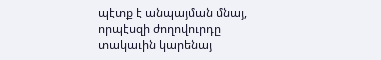պէտք է անպայման մնայ, որպէսզի ժողովուրդը տակաւին կարենայ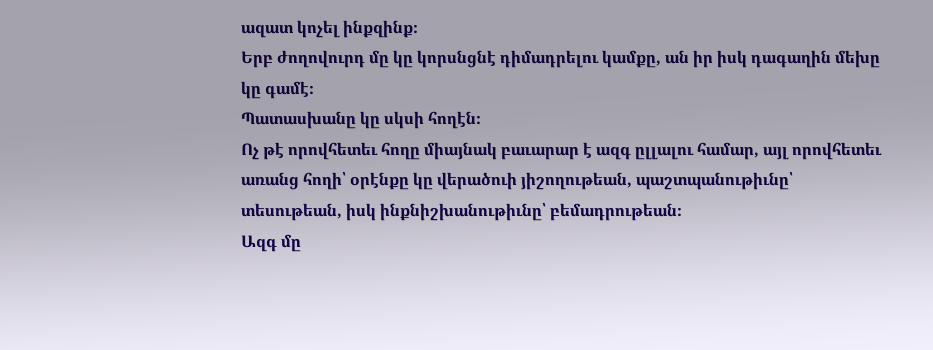ազատ կոչել ինքզինք։
Երբ ժողովուրդ մը կը կորսնցնէ դիմադրելու կամքը, ան իր իսկ դագաղին մեխը կը գամէ։
Պատասխանը կը սկսի հողէն։
Ոչ թէ որովհետեւ հողը միայնակ բաւարար է ազգ ըլլալու համար, այլ որովհետեւ առանց հողի՝ օրէնքը կը վերածուի յիշողութեան, պաշտպանութիւնը՝ տեսութեան, իսկ ինքնիշխանութիւնը՝ բեմադրութեան։
Ազգ մը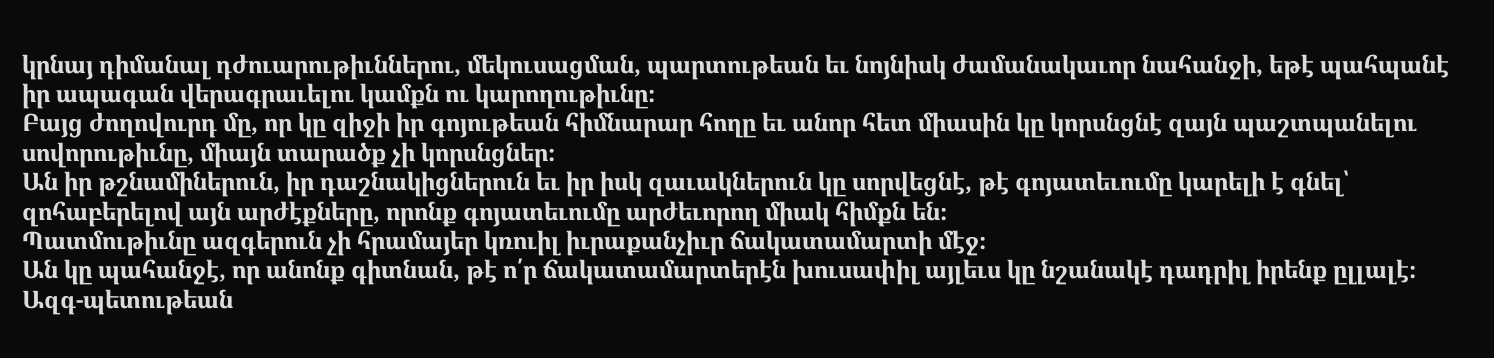կրնայ դիմանալ դժուարութիւններու, մեկուսացման, պարտութեան եւ նոյնիսկ ժամանակաւոր նահանջի, եթէ պահպանէ իր ապագան վերագրաւելու կամքն ու կարողութիւնը։
Բայց ժողովուրդ մը, որ կը զիջի իր գոյութեան հիմնարար հողը եւ անոր հետ միասին կը կորսնցնէ զայն պաշտպանելու սովորութիւնը, միայն տարածք չի կորսնցներ։
Ան իր թշնամիներուն, իր դաշնակիցներուն եւ իր իսկ զաւակներուն կը սորվեցնէ, թէ գոյատեւումը կարելի է գնել՝ զոհաբերելով այն արժէքները, որոնք գոյատեւումը արժեւորող միակ հիմքն են։
Պատմութիւնը ազգերուն չի հրամայեր կռուիլ իւրաքանչիւր ճակատամարտի մէջ։
Ան կը պահանջէ, որ անոնք գիտնան, թէ ո՛ր ճակատամարտերէն խուսափիլ այլեւս կը նշանակէ դադրիլ իրենք ըլլալէ։
Ազգ-պետութեան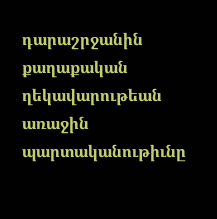դարաշրջանին քաղաքական ղեկավարութեան առաջին պարտականութիւնը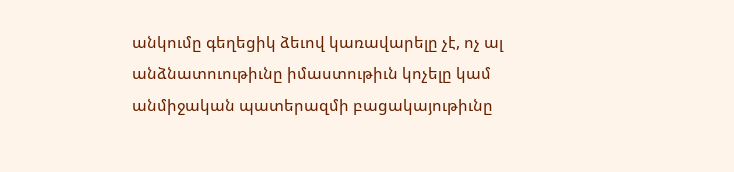անկումը գեղեցիկ ձեւով կառավարելը չէ, ոչ ալ անձնատուութիւնը իմաստութիւն կոչելը կամ անմիջական պատերազմի բացակայութիւնը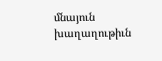մնայուն խաղաղութիւն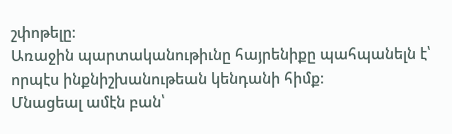շփոթելը։
Առաջին պարտականութիւնը հայրենիքը պահպանելն է՝ որպէս ինքնիշխանութեան կենդանի հիմք։
Մնացեալ ամէն բան՝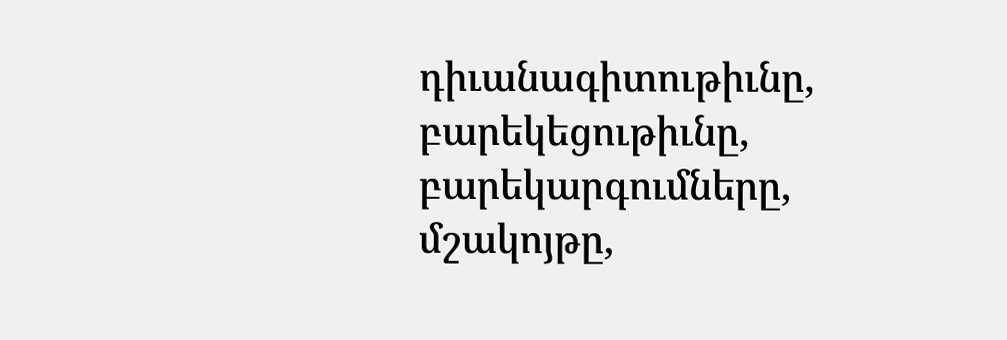դիւանագիտութիւնը, բարեկեցութիւնը, բարեկարգումները, մշակոյթը,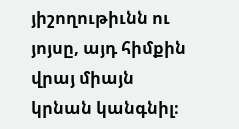յիշողութիւնն ու յոյսը, այդ հիմքին վրայ միայն կրնան կանգնիլ։